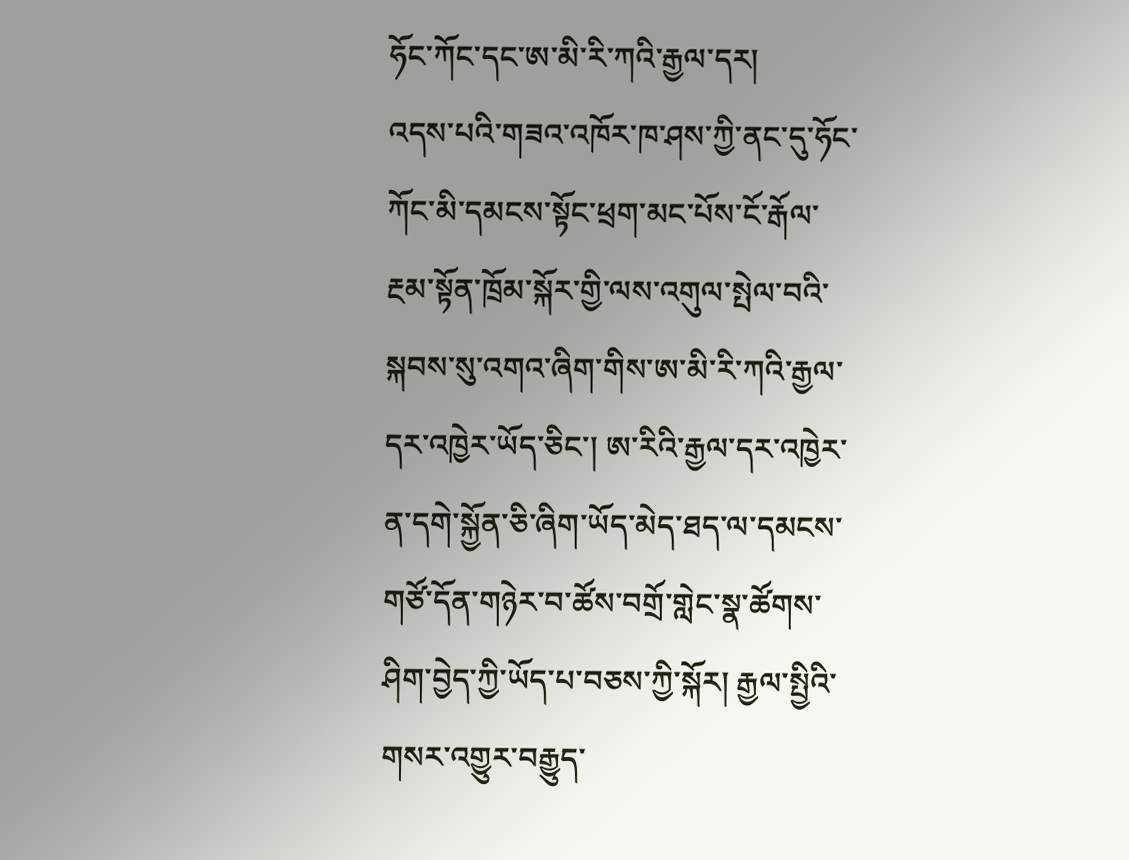ཧོང་ཀོང་དང་ཨ་མི་རི་ཀའི་རྒྱལ་དར།
འདས་པའི་གཟའ་འཁོར་ཁ་ཤས་ཀྱི་ནང་དུ་ཧོང་ཀོང་མི་དམངས་སྟོང་ཕྲག་མང་པོས་ངོ་རྒོལ་རྔམ་སྟོན་ཁྲོམ་སྐོར་གྱི་ལས་འགུལ་སྤེལ་བའི་སྐབས་སུ་འགའ་ཞིག་གིས་ཨ་མི་རི་ཀའི་རྒྱལ་དར་འཁྱེར་ཡོད་ཅིང་། ཨ་རིའི་རྒྱལ་དར་འཁྱེར་ན་དགེ་སྐྱོན་ཅི་ཞིག་ཡོད་མེད་ཐད་ལ་དམངས་གཙོ་དོན་གཉེར་བ་ཚོས་བགྲོ་གླེང་སྣ་ཚོགས་ཤིག་བྱེད་ཀྱི་ཡོད་པ་བཅས་ཀྱི་སྐོར། རྒྱལ་སྤྱིའི་གསར་འགྱུར་བརྒྱུད་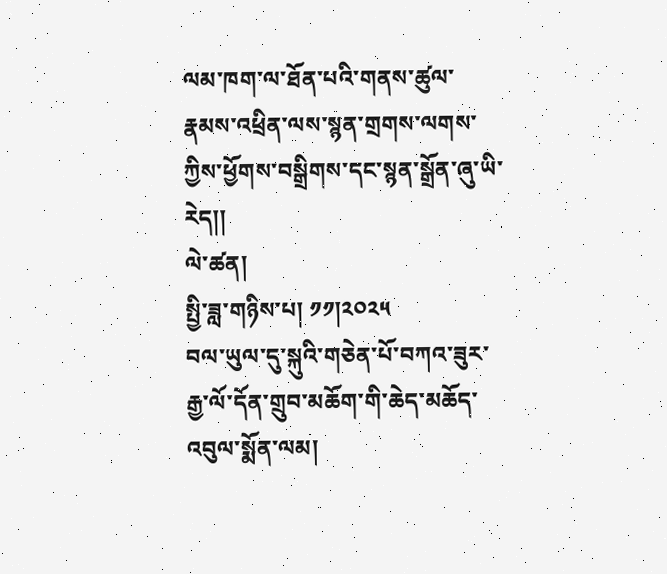ལམ་ཁག་ལ་ཐོན་པའི་གནས་ཚུལ་རྣམས་འཕྲིན་ལས་སྙན་གྲགས་ལགས་ཀྱིས་ཕྱོགས་བསྒྲིགས་དང་སྙན་སྒྲོན་ཞུ་ཡི་རེད།།
ལེ་ཚན།
སྤྱི་ཟླ་གཉིས་པ། ༡༡།༢༠༢༥
བལ་ཡུལ་དུ་སྐུའི་གཅེན་པོ་བཀའ་ཟུར་རྒྱ་ལོ་དོན་གྲུབ་མཆོག་གི་ཆེད་མཆོད་འབུལ་སྨོན་ལམ།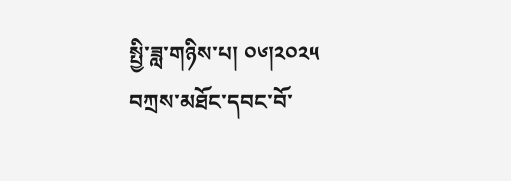སྤྱི་ཟླ་གཉིས་པ། ༠༦།༢༠༢༥
བཀྲས་མཐོང་དབང་བོ་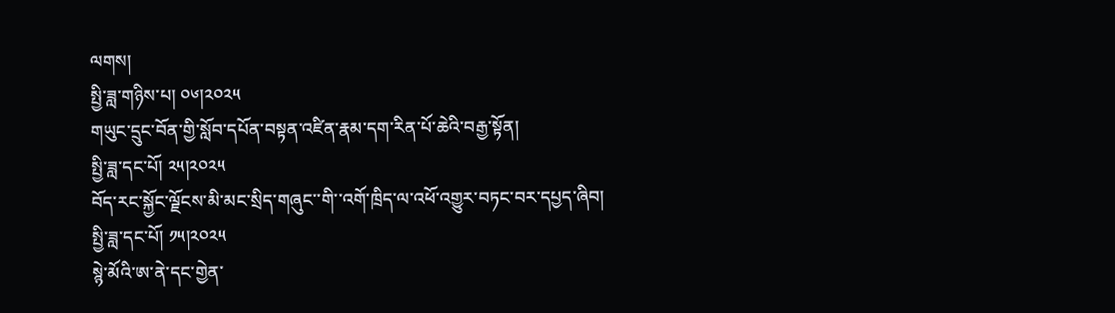ལགས།
སྤྱི་ཟླ་གཉིས་པ། ༠༦།༢༠༢༥
གཡུང་དྲུང་བོན་གྱི་སློབ་དཔོན་བསྟན་འཛིན་རྣམ་དག་རིན་པོ་ཆེའི་བརྒྱ་སྟོན།
སྤྱི་ཟླ་དང་པོ། ༢༥།༢༠༢༥
བོད་རང་སྐྱོང་ལྗོངས་མི་མང་སྲིད་གཞུང་་གི་་འགོ་ཁྲིད་ལ་འཕོ་འགྱུར་བཏང་བར་དཔྱད་ཞིབ།
སྤྱི་ཟླ་དང་པོ། ༡༥།༢༠༢༥
སྙེ་མོའི་ཨ་ནེ་དང་གྱེན་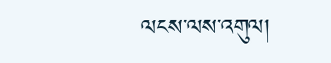ལངས་ལས་འགུལ།